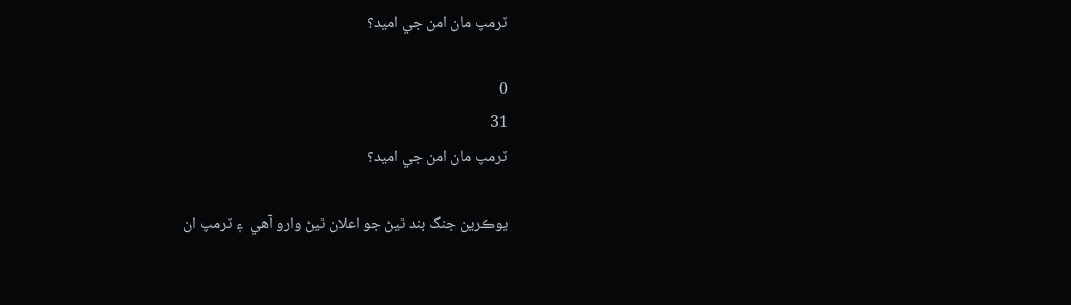ٽرمپ مان امن جي اميد؟

0
31
ٽرمپ مان امن جي اميد؟

يوڪرين جنگ بند ٿيڻ جو اعلان ٿيڻ وارو آھي  ۽ ٽرمپ ان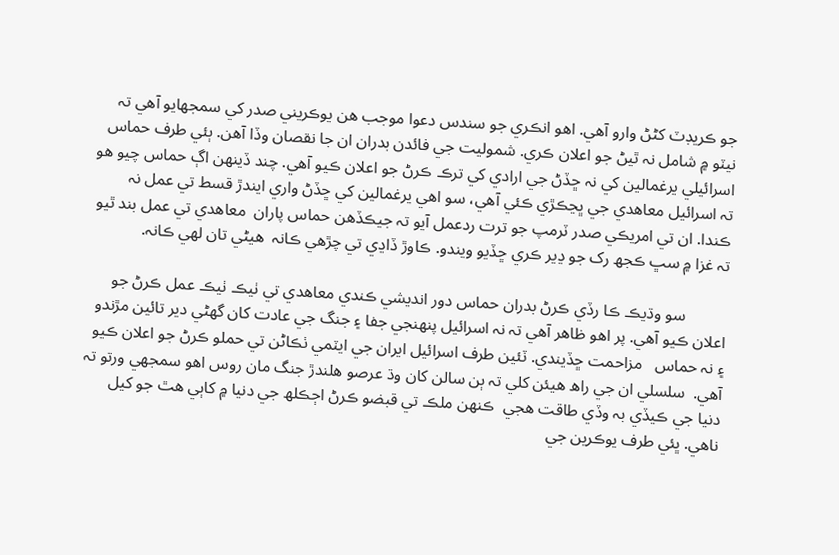جو ڪريڊٽ کڻڻ وارو آھي. اھو انڪري جو سندس دعوا موجب ھن يوڪريني صدر کي سمجھايو آھي تہ  نيٽو ۾ شامل نہ ٿيڻ جو اعلان ڪري. شموليت جي فائدن بدران ان جا نقصان وڏا آھن. ٻئي طرف حماس اسرائيلي يرغمالين کي نہ ڇڏڻ جي ارادي کي ترڪ ڪرڻ جو اعلان ڪيو آھي. چند ڏينھن اڳ حماس چيو ھو تہ اسرائيل معاھدي جي ڀڃڪڙي ڪئي آھي، سو اھي يرغمالين کي ڇڏڻ واري ايندڙ قسط تي عمل نہ ڪندا. ان تي امريڪي صدر ٽرمپ جو ترت ردعمل آيو تہ جيڪڏھن حماس پاران  معاھدي تي عمل بند ٿيو تہ غزا ۾ سڀ ڪجھ رک جو ڍير ڪري ڇڏيو ويندو. ڪاوڙ ڏاڍي تي چڙھي ڪانہ  ھيڻي تان لھي ڪانہ.

          سو وڌيڪ ڪا رڏي ڪرڻ بدران حماس دور انديشي ڪندي معاھدي تي ٺيڪ ٺيڪ عمل ڪرڻ جو اعلان ڪيو آھي. پر اھو ظاھر آھي تہ نہ اسرائيل پنھنجي جفا ۽ جنگ جي عادت کان گھڻي دير تائين مڙندو ۽ نہ حماس   مزاحمت ڇڏيندي. ٽئين طرف اسرائيل ايران جي ايٽمي ٺڪاڻن تي حملو ڪرڻ جو اعلان ڪيو آھي.  سلسلي ان جي راھ ھيئن کلي تہ ٻن سالن کان وڌ عرصو ھلندڙ جنگ مان روس اھو سمجھي ورتو تہ دنيا جي ڪيڏي بہ وڏي طاقت ھجي  ڪنھن ملڪ تي قبضو ڪرڻ اڄڪلھ جي دنيا ۾ کاٻي ھٿ جو کيل ناھي. ڀئي طرف يوڪرين جي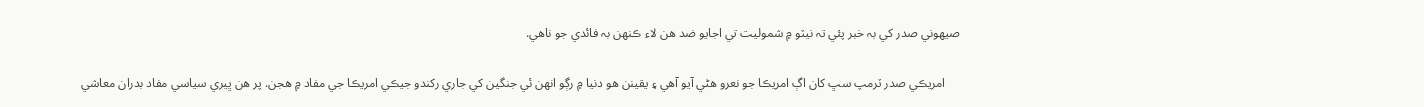صيھوني صدر کي بہ خبر پئي تہ نيٽو ۾ شموليت تي اجايو ضد ھن لاء ڪنھن بہ فائدي جو ناھي.

     امريڪي صدر ٽرمپ سڀ کان اڳ امريڪا جو نعرو ھڻي آيو آھي ۽ يقينن ھو دنيا ۾ رڳو انھن ئي جنگين کي جاري رکندو جيڪي امريڪا جي مفاد ۾ ھجن. پر ھن ڀيري سياسي مفاد بدران معاشي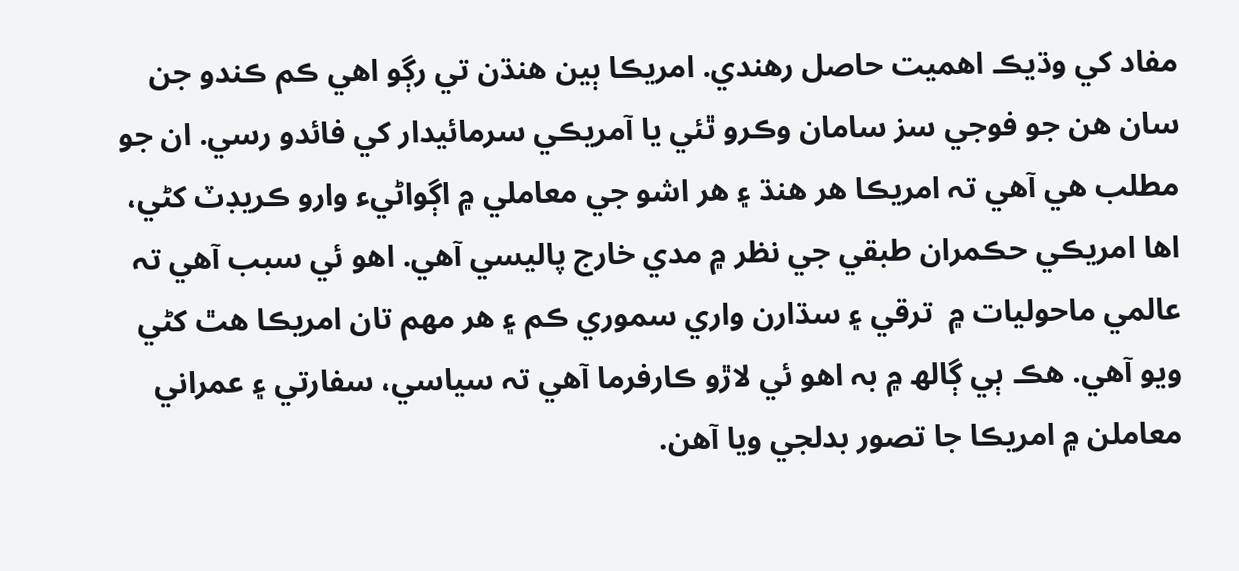مفاد کي وڌيڪ اھميت حاصل رھندي. امريڪا ٻين ھنڌن تي رڳو اھي ڪم ڪندو جن سان ھن جو فوجي سز سامان وڪرو ٿئي يا آمريڪي سرمائيدار کي فائدو رسي. ان جو مطلب ھي آھي تہ امريڪا ھر ھنڌ ۽ ھر اشو جي معاملي ۾ اڳواڻيء وارو ڪريڊٽ کڻي، اھا امريڪي حڪمران طبقي جي نظر ۾ مدي خارج پاليسي آھي. اھو ئي سبب آھي تہ عالمي ماحوليات ۾  ترقي ۽ سڌارن واري سموري ڪم ۽ ھر مھم تان امريڪا ھٿ کڻي ويو آھي. ھڪ ٻي ڳالھ ۾ بہ اھو ئي لاڙو ڪارفرما آھي تہ سياسي، سفارتي ۽ عمراني معاملن ۾ امريڪا جا تصور بدلجي ويا آھن.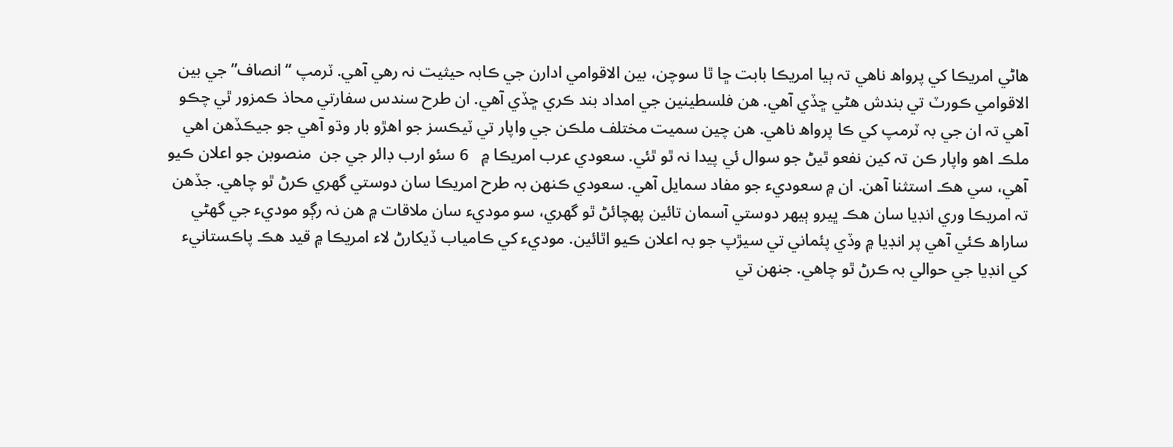ھاڻي امريڪا کي پرواھ ناھي تہ ٻيا امريڪا بابت ڇا ٿا سوچن، بين الاقوامي ادارن جي ڪابہ حيثيت نہ رھي آھي. ٽرمپ “انصاف” جي بين الاقوامي ڪورٽ تي بندش ھڻي ڇڏي آھي. ھن فلسطينين جي امداد بند ڪري ڇڏي آھي. ان طرح سندس سفارتي محاذ ڪمزور ٿي چڪو آھي تہ ان جي بہ ٽرمپ کي ڪا پرواھ ناھي. ھن چين سميت مختلف ملڪن جي واپار تي ٽيڪسز جو اھڙو بار وڌو آھي جو جيڪڏھن اھي ملڪ اھو واپار ڪن تہ کين نفعو ٿيڻ جو سوال ئي پيدا نہ ٿو ٿئي. سعودي عرب امريڪا ۾   6 سئو ارب ڊالر جي جن  منصوبن جو اعلان ڪيو آھي، سي ھڪ استثنا آھن. ان ۾ سعوديء جو مفاد سمايل آھي. سعودي ڪنھن بہ طرح امريڪا سان دوستي گھري ڪرڻ ٿو چاھي. جڏھن تہ امريڪا وري انڊيا سان ھڪ ڀيرو ٻيھر دوستي آسمان تائين پھچائڻ ٿو گھري، سو موديء سان ملاقات ۾ ھن نہ رڳو موديء جي گھڻي ساراھ ڪئي آھي پر انڊيا ۾ وڏي پئماني تي سيڙپ جو بہ اعلان ڪيو اٿائين. موديء کي ڪامياب ڏيکارڻ لاء امريڪا ۾ قيد ھڪ پاڪستانيء کي انڊيا جي حوالي بہ ڪرڻ ٿو چاھي. جنھن تي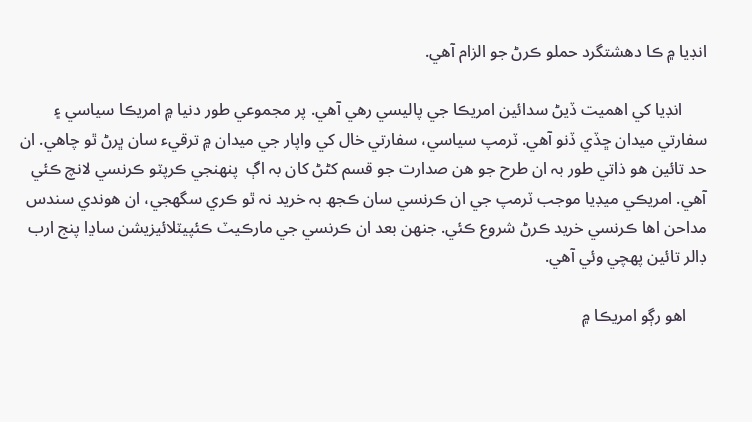انڊيا ۾ ڪا دھشتگرد حملو ڪرڻ جو الزام آھي.

      انڊيا کي اھميت ڏيڻ سدائين امريڪا جي پاليسي رھي آھي. پر مجموعي طور دنيا ۾ امريڪا سياسي ۽ سفارتي ميدان ڇڏي ڏنو آھي. ٽرمپ سياسي، سفارتي خال کي واپار جي ميدان ۾ ترقيء سان ڀرڻ ٿو چاھي. ان حد تائين ھو ذاتي طور بہ ان طرح جو ھن صدارت جو قسم کڻڻ کان بہ اڳ  پنھنجي ڪرپٽو ڪرنسي لانچ ڪئي آھي. امريڪي ميڊيا موجب ٽرمپ جي ان ڪرنسي سان ڪجھ بہ خريد نہ ٿو ڪري سگھجي، ان ھوندي سندس مداحن اھا ڪرنسي خريد ڪرڻ شروع ڪئي. جنھن بعد ان ڪرنسي جي مارڪيٽ ڪئپيٽلائيزيشن ساڍا پنج ارب ڊالر تائين پھچي وئي آھي.

     اھو رڳو امريڪا ۾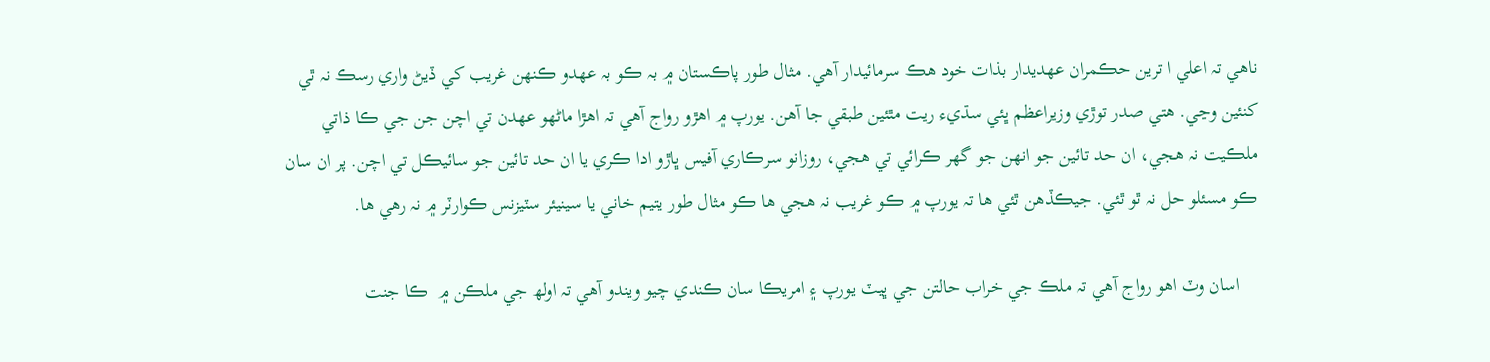ناھي تہ اعلي ا ترين حڪمران عھديدار بذات خود ھڪ سرمائيدار آھي. مثال طور پاڪستان ۾ بہ ڪو بہ عھدو ڪنھن غريب کي ڏيڻ واري رسڪ نہ ٿي کنئين وڃي. ھتي صدر توڙي وزيراعظم ڀئي سڌيء ريت مٿئين طبقي جا آھن. يورپ ۾ اھڙو رواج آھي تہ اھڙا ماڻھو عھدن تي اچن جن جي ڪا ذاتي ملڪيت نہ ھجي، ان حد تائين جو انھن جو گھر ڪرائي تي ھجي، روزانو سرڪاري آفيس ڀاڙو ادا ڪري يا ان حد تائين جو سائيڪل تي اچن. پر ان سان ڪو مسئلو حل نہ ٿو ٿئي. جيڪڏھن ٿئي ھا تہ يورپ ۾ ڪو غريب نہ ھجي ھا ڪو مثال طور يتيم خاني يا سينيئر سٽيزنس ڪوارٽر ۾ نہ رھي ھا.

    اسان وٽ اھو رواج آھي تہ ملڪ جي خراب حالتن جي ڀيٽ يورپ ۽ امريڪا سان ڪندي چيو ويندو آھي تہ اولھ جي ملڪن ۾  ڪا جنت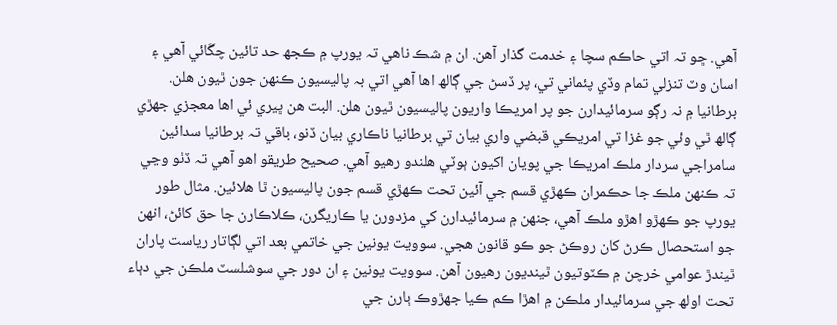آھي. ڇو تہ اتي حاڪم سچا ۽ خدمت گذار آھن. ان ۾ شڪ ناھي تہ يورپ ۾ ڪجھ حد تائين چڱائي آھي ۽ اسان وٽ تنزلي تمام وڏي پئماني تي، پر ڏسڻ جي ڳالھ اھا آھي اتي بہ پاليسيون ڪنھن جون ٿيون ھلن. برطانيا ۾ نہ رڳو سرمائيدارن جو پر امريڪا واريون پاليسيون ٿيون ھلن. البت ھن ڀيري ئي اھا معجزي جھڙي ڳالھ ٿي وئي جو غزا تي امريڪي قبضي واري بيان تي برطانيا ناڪاري بيان ڏنو، باقي تہ برطانيا سدائين سامراجي سردار ملڪ امريڪا جي پويان اکيون ٻوٽي ھلندو رھيو آھي. صحيح طريقو اھو آھي تہ ڏٺو وڃي تہ ڪنھن ملڪ جا حڪمران ڪھڙي قسم جي آئين تحت ڪھڙي قسم جون پاليسيون ٿا ھلائين. مثال طور يورپ جو ڪھڙو اھڙو ملڪ آھي، جنھن ۾ سرمائيدارن کي مزدورن يا ڪاريگرن، ڪلاڪارن جا حق کائڻ، انھن جو استحصال ڪرڻ کان روڪڻ جو ڪو قانون ھجي. سوويت يونين جي خاتمي بعد اتي لڳاتار رياست پاران ٿيندڙ عوامي خرچن ۾ ڪٽوتيون ٿينديون رھيون آھن. سوويت يونين ۽ ان دور جي سوشلسٽ ملڪن جي دٻاء تحت اولھ جي سرمائيدار ملڪن ۾ اھڙا ڪم ڪيا جھڙوڪ ٻارن جي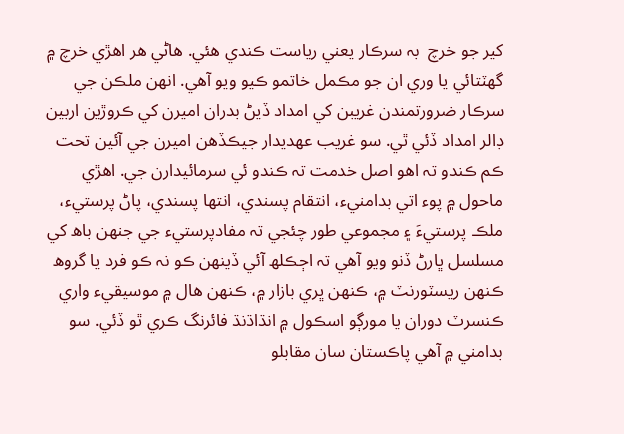کير جو خرچ  بہ سرڪار يعني رياست ڪندي ھئي. ھاڻي ھر اھڙي خرچ ۾ گھٽتائي يا وري ان جو مڪمل خاتمو ڪيو ويو آھي. انھن ملڪن جي سرڪار ضرورتمندن غريبن کي امداد ڏيڻ بدران اميرن کي ڪروڙين اربين ڊالر امداد ڏئي ٿي. سو غريب عھديدار جيڪڏھن اميرن جي آئين تحت ڪم ڪندو تہ اھو اصل خدمت تہ ڪندو ئي سرمائيدارن جي. اھڙي ماحول ۾ پوء اتي بدامنيء، انتقام پسندي، انتھا پسندي، پاڻ پرستيء، ملڪ پرستيءَ ۽ مجموعي طور چئجي تہ مفادپرستيء جي جنھن باھ کي مسلسل ڀارڻ ڏنو ويو آھي تہ اڄڪلھ آئي ڏينھن ڪو نہ ڪو فرد يا گروھ ڪنھن ريسٽورنٽ ۾، ڪنھن ڀري بازار ۾، ڪنھن ھال ۾ موسيقيء واري ڪنسرٽ دوران يا مورڳو اسڪول ۾ انڌاڌنڌ فائرنگ ڪري ٿو ڏئي. سو بدامني ۾ آھي پاڪستان سان مقابلو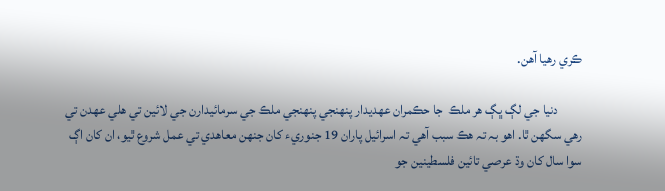ڪري رھيا آھن.

         دنيا جي لڳ ڀڳ ھر ملڪ  جا حڪمران عھديدار پنھنجي پنھنجي ملڪ جي سرمائيدارن جي لائين تي ھلي عھدن تي رھي سگھن ٿا. اھو بہ تہ ھڪ سبب آھي تہ اسرائيل پاران 19 جنوريء کان جنھن معاھدي تي عمل شروع ٿيو، ان کان اڳ سوا سال کان وڌ عرصي تائين فلسطينين جو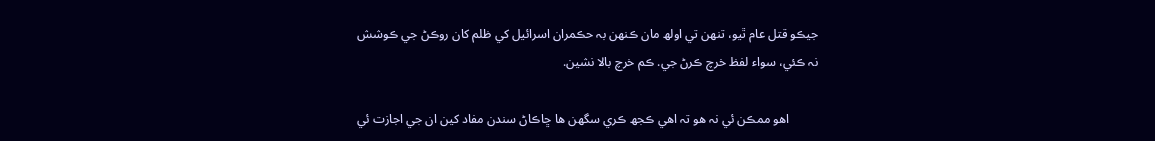جيڪو قتل عام ٿيو، تنھن تي اولھ مان ڪنھن بہ حڪمران اسرائيل کي ظلم کان روڪڻ جي ڪوشش نہ ڪئي، سواء لفظ خرچ ڪرڻ جي. ڪم خرچ بالا نشين.

         اھو ممڪن ئي نہ ھو تہ اھي ڪجھ ڪري سگھن ھا ڇاڪاڻ سندن مفاد کين ان جي اجازت ئي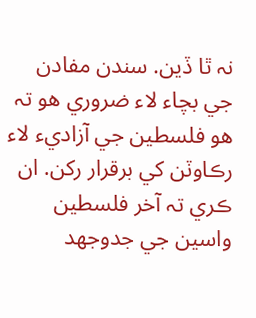نہ ٿا ڏين. سندن مفادن جي بچاء لاء ضروري ھو تہ ھو فلسطين جي آزاديء لاء رڪاوٽن کي برقرار رکن. ان ڪري تہ آخر فلسطين واسين جي جدوجھد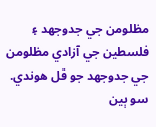مظلومن جي جدوجھد ۽ فلسطين جي آزادي مظلومن جي جدوجھد جو ڦل ھوندي. سو ٻين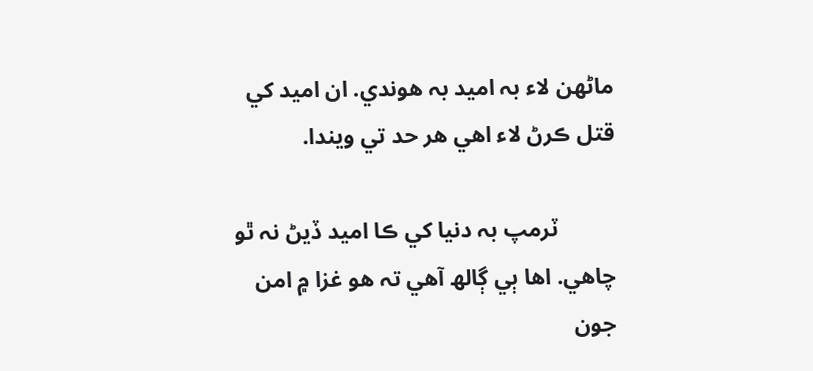ماڻھن لاء بہ اميد بہ ھوندي. ان اميد کي قتل ڪرڻ لاء اھي ھر حد تي ويندا.

          ٽرمپ بہ دنيا کي ڪا اميد ڏيڻ نہ ٿو چاھي. اھا ٻي ڳالھ آھي تہ ھو غزا ۾ امن جون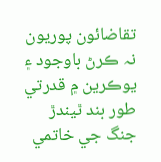تقاضائون پوريون نہ ڪرڻ باوجود ۽ يوڪرين ۾ قدرتي طور بند ٿيندڙ جنگ جي خاتمي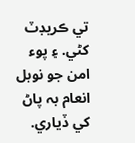تي ڪريڊٽ کڻي. ۽ پوء امن جو نوبل انعام بہ پاڻ کي ڏياري.